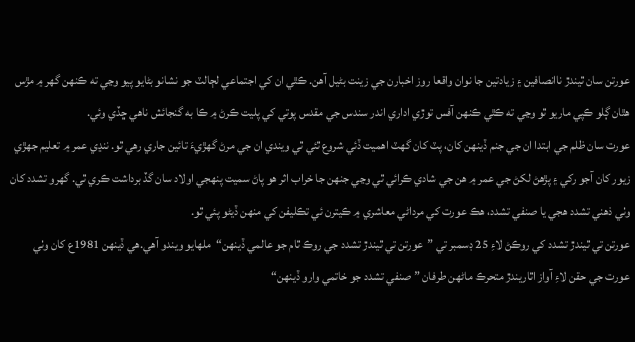عورتن سان ٿيندڙ ناانصافين ۽ زيادتين جا نوان واقعا روز اخبارن جي زينت بڻيل آهن. ڪٿي ان کي اجتماعي لڄالٽ جو نشانو بڻايو پيو وڃي ته ڪنھن گھر ۾ مڙس ھٿان ڳلو ڪپي ماريو ٿو وڃي ته ڪٿي ڪنھن آفس توڙي اداري اندر سندس جي مقدس پوتي کي پليت ڪرڻ ۾ ڪا به گنجائش ناھي ڇڏي وئي.
عورت سان ظلم جي ابتدا ان جي جنم ڏينهن کان، پٽ کان گھٽ اھميت ڏئي شروع ٿئي ٿي ويندي ان جي مرڻ گھڙيءَ تائين جاري رھي ٿو. ننڍي عمر ۾ تعليم جھڙي زيور کان آجو رکي ۽ پڙھڻ لکڻ جي عمر ۾ ھن جي شادي ڪرائي ٿي وڃي جنھن جا خراب اثر ھو پاڻ سميت پنھجي اولاد سان گڏ برداشت ڪري ٿي. گھرو تشدد کان وٺي ذھني تشدد ھجي يا صنفي تشدد، ھڪ عورت کي مرداڻي معاشري ۾ ڪيترن ئي تڪليفن کي منهن ڏيڻو پئي ٿو.
عورتن تي ٿيندڙ تشدد کي روڪڻ لاءِ 25 ڊسمبر تي ”عورتن تي ٿيندڙ تشدد جي روڪ ٿام جو عالمي ڏينهن“ملھايو ويندو آهي.ھي ڏينھن 1981ع کان وٺي عورت جي حقن لاءِ آواز اٿاريندڙ متحرڪ ماڻھن طرفان ” صنفي تشدد جو خاتمي وارو ڏينهن“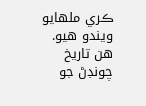ڪري ملھايو ويندو ھيو. ھن تاريخ چونڊڻ جو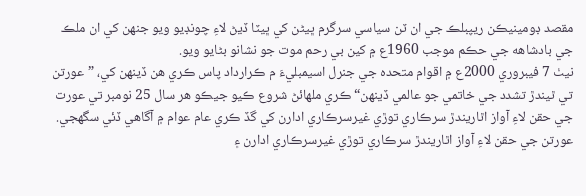مقصد ڊومينيڪن ريپبلڪ جي ان ٽن سياسي سرگرم ڀيڻن کي ڀيٽا ڏيڻ لاءِ چونڊيو ويو جنھن کي ان ملڪ جي بادشاهه جي حڪم موجب 1960ع ۾ کين بي رحم موت جو نشانو بڻايو ويو.
نيٺ 7 فيبروري 2000ع ۾ اقوام متحده جي جنرل اسيمبليءَ م ڪرارداد پاس ڪري ھن ڏينهن کي، ”عورتن تي ٿيندڙ تشدد جي خاتمي جو عالمي ڏينهن“ ڪري ملھائڻ شروع ڪيو جيڪو ھر سال 25 نومبر تي عورت جي حقن لاءِ آواز اٿاريندڙ سرڪاري توڙي غيرسرڪاري ادارن کي گڏ ڪري عام عوام ۾ آگاھي ڏئي سگھجي.
عورتن جي حقن لاءِ آواز اٿاريندڙ سرڪاري توڙي غيرسرڪاري ادارن ۽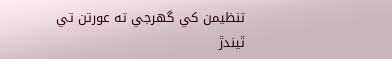تنظيمن کي گھرجي ته عورتن تي ٿيندڙ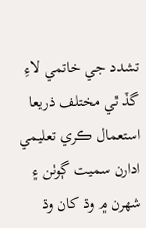تشدد جي خاتمي لاءِ گڏ ٿي مختلف ذريعا استعمال ڪري تعليمي ادارن سميت ڳوٺن ۽ شھرن ۾ وڌ کان وڌ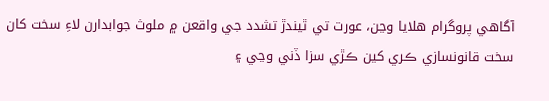آگاھي پروگرام ھلايا وڃن، عورت تي ٿيندڙ تشدد جي واقعن ۾ ملوث جوابدارن لاءِ سخت کان سخت قانونسازي ڪري کين ڪڙي سزا ڏني وڃي ۽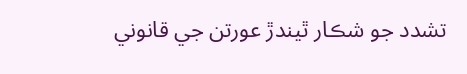تشدد جو شڪار ٿيندڙ عورتن جي قانوني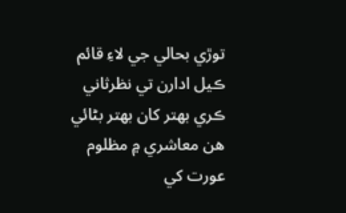توڙي بحالي جي لاءِ قائم ڪيل ادارن تي نظرثاني ڪري بھتر کان بھتر بڻائي ھن معاشري ۾ مظلوم عورت کي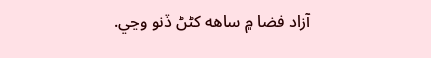آزاد فضا ۾ ساهه کڻڻ ڏنو وڃي.